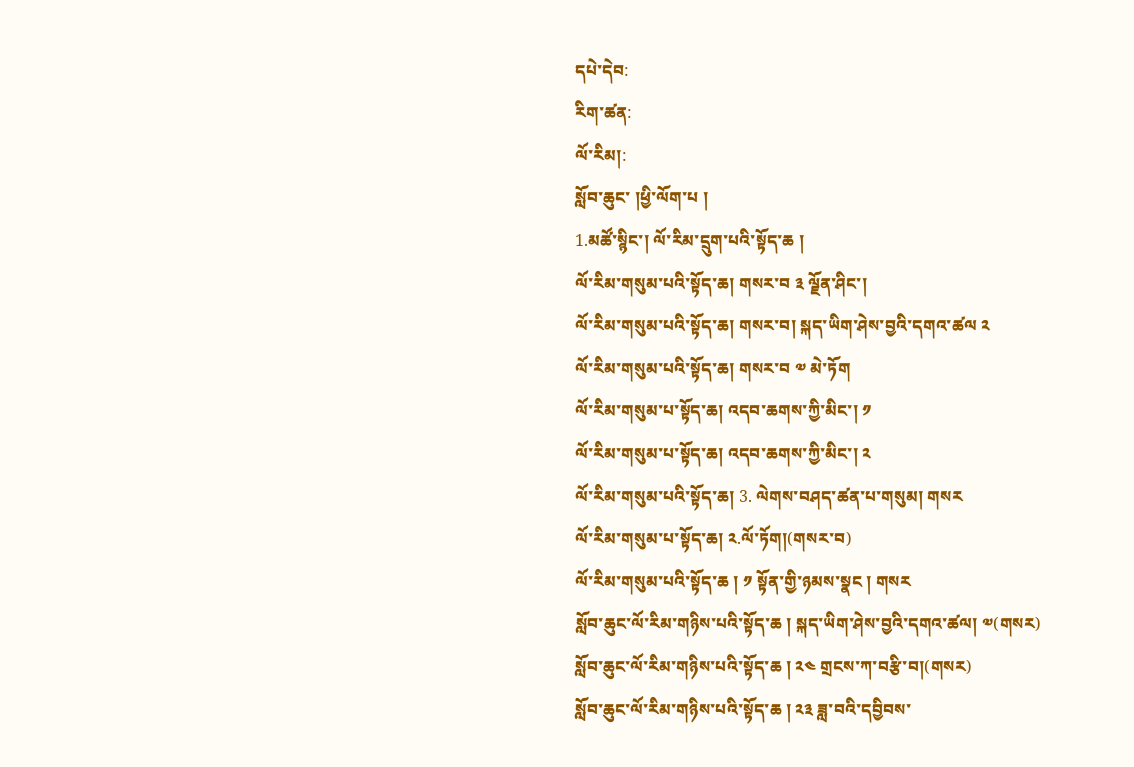དཔེ་དེབ:
རིག་ཚན:
ལོ་རིམ།:
སློབ་ཆུང་ །ཕྱི་ལོག་པ །
1.མཚོ་སྙིང་། ལོ་རིམ་དྲུག་པའི་སྟོད་ཆ །
ལོ་རིམ་གསུམ་པའི་སྟོད་ཆ། གསར་བ ༣ ལྗོན་ཤིང་།
ལོ་རིམ་གསུམ་པའི་སྟོད་ཆ། གསར་བ། སྐད་ཡིག་ཤེས་བྱའི་དགའ་ཚལ ༢
ལོ་རིམ་གསུམ་པའི་སྟོད་ཆ། གསར་བ ༧ མེ་ཏོག
ལོ་རིམ་གསུམ་པ་སྟོད་ཆ། འདབ་ཆགས་ཀྱི་མིང་། ༡
ལོ་རིམ་གསུམ་པ་སྟོད་ཆ། འདབ་ཆགས་ཀྱི་མིང་། ༢
ལོ་རིམ་གསུམ་པའི་སྟོད་ཆ། 3. ལེགས་བཤད་ཚན་པ་གསུམ། གསར
ལོ་རིམ་གསུམ་པ་སྟོད་ཆ། ༢.ལོ་ཏོག།(གསར་བ)
ལོ་རིམ་གསུམ་པའི་སྟོད་ཆ ། ༡ སྟོན་གྱི་ཉམས་སྣང ། གསར
སློབ་ཆུང་ལོ་རིམ་གཉིས་པའི་སྟོད་ཆ ། སྐད་ཡིག་ཤེས་བྱའི་དགའ་ཚལ། ༧(གསར)
སློབ་ཆུང་ལོ་རིམ་གཉིས་པའི་སྟོད་ཆ ། ༢༤ གྲངས་ཀ་བརྩི་བ།(གསར)
སློབ་ཆུང་ལོ་རིམ་གཉིས་པའི་སྟོད་ཆ ། ༢༣ ཟླ་བའི་དབྱིབས་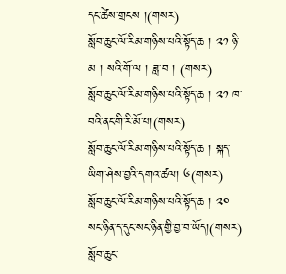དང་ཚེས་གྲངས །(གསར)
སློབ་ཆུང་ལོ་རིམ་གཉིས་པའི་སྟོད་ཆ ། ༢༡ ཉི་མ ། སའི་གོ་ལ ། ཟླ་བ ། (གསར)
སློབ་ཆུང་ལོ་རིམ་གཉིས་པའི་སྟོད་ཆ ། ༢༡ ཁ་བའི་ནང་གི་རི་མོ་པ།(གསར)
སློབ་ཆུང་ལོ་རིམ་གཉིས་པའི་སྟོད་ཆ ། སྐད་ཡིག་ཤེས་བྱའི་དགའ་ཚལ། ༦(གསར)
སློབ་ཆུང་ལོ་རིམ་གཉིས་པའི་སྟོད་ཆ ། ༢༠ སང་ཉིན་ད་དུང་སང་ཉིན་གྱི་བྱ་བ་ཡོད།(གསར)
སློབ་ཆུང་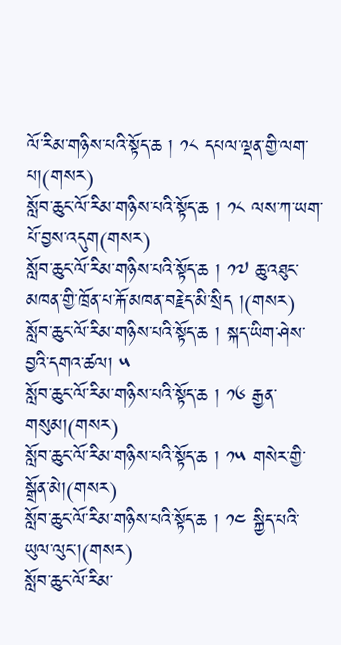ལོ་རིམ་གཉིས་པའི་སྟོད་ཆ ། ༡༨ དཔལ་ལྡན་གྱི་ལག་པ།(གསར)
སློབ་ཆུང་ལོ་རིམ་གཉིས་པའི་སྟོད་ཆ ། ༡༨ ལས་ཀ་ཡག་པོ་བྱས་འདུག(གསར)
སློབ་ཆུང་ལོ་རིམ་གཉིས་པའི་སྟོད་ཆ ། ༡༧ ཆུ་འཐུང་མཁན་གྱི་ཁྲོན་པ་རྐོ་མཁན་བརྗེད་མི་སྲིད །(གསར)
སློབ་ཆུང་ལོ་རིམ་གཉིས་པའི་སྟོད་ཆ ། སྐད་ཡིག་ཤེས་བྱའི་དགའ་ཚལ། ༥
སློབ་ཆུང་ལོ་རིམ་གཉིས་པའི་སྟོད་ཆ ། ༡༦ རྒྱན་གསུམ།(གསར)
སློབ་ཆུང་ལོ་རིམ་གཉིས་པའི་སྟོད་ཆ ། ༡༥ གསེར་གྱི་སྒྲོན་མེ།(གསར)
སློབ་ཆུང་ལོ་རིམ་གཉིས་པའི་སྟོད་ཆ ། ༡༤ སྐྱིད་པའི་ཡུལ་ལུང་།(གསར)
སློབ་ཆུང་ལོ་རིམ་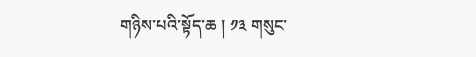གཉིས་པའི་སྟོད་ཆ ། ༡༣ གསུང་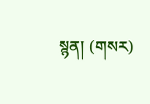སྙན། (གསར)